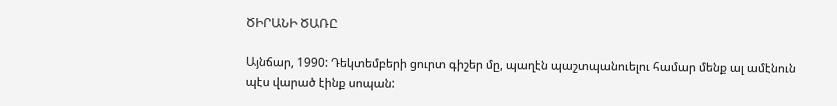ԾԻՐԱՆԻ ԾԱՌԸ

Այնճար, 1990: Դեկտեմբերի ցուրտ գիշեր մը, պաղէն պաշտպանուելու համար մենք ալ ամէնուն պէս վարած էինք սոպան: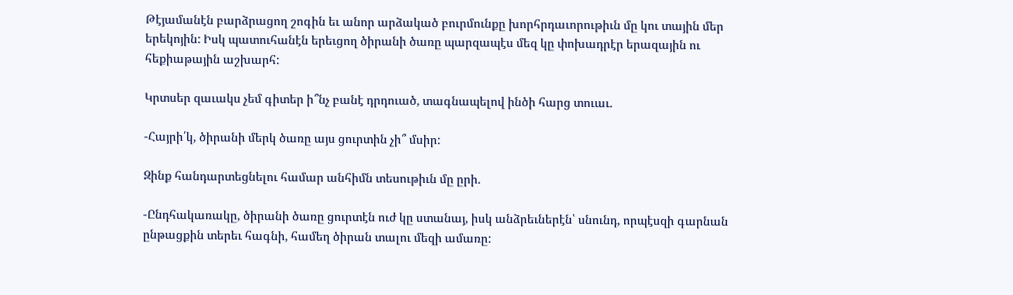Թէյամանէն բարձրացող շոգին եւ անոր արձակած բուրմունքը խորհրդաւորութիւն մը կու տային մեր երեկոյին: Իսկ պատուհանէն երեւցող ծիրանի ծառը պարզապէս մեզ կը փոխադրէր երազային ու հեքիաթային աշխարհ:

Կրտսեր զաւակս չեմ գիտեր ի՞նչ բանէ դրդուած, տագնապելով ինծի հարց տուաւ.

-Հայրի՛կ, ծիրանի մերկ ծառը այս ցուրտին չի՞ մսիր:

Զինք հանդարտեցնելու համար անհիմն տեսութիւն մը ըրի.

-Ընդհակառակը, ծիրանի ծառը ցուրտէն ուժ կը ստանայ, իսկ անձրեւներէն՝ սնունդ, որպէսզի գարնան ընթացքին տերեւ հագնի, համեղ ծիրան տալու մեզի ամառը: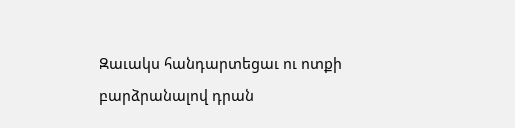Զաւակս հանդարտեցաւ ու ոտքի բարձրանալով դրան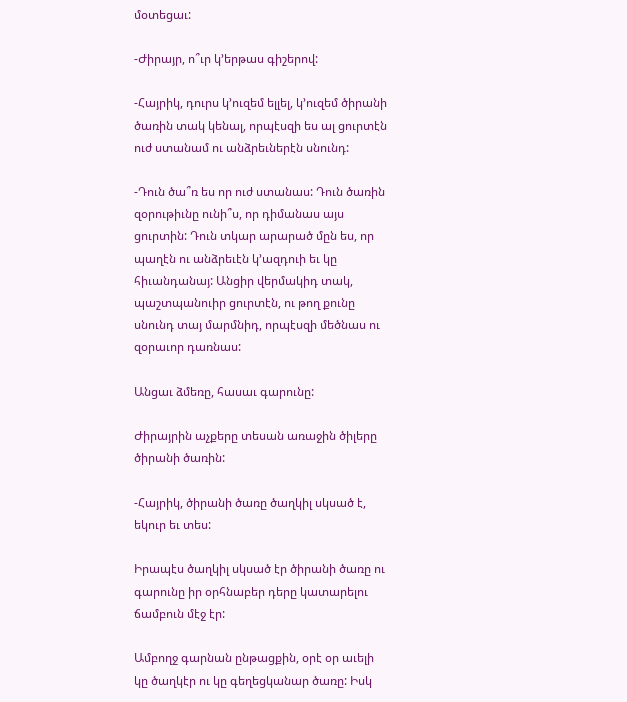մօտեցաւ:

-Ժիրայր, ո՞ւր կ՚երթաս գիշերով:

-Հայրիկ, դուրս կ՚ուզեմ ելլել, կ՚ուզեմ ծիրանի ծառին տակ կենալ, որպէսզի ես ալ ցուրտէն ուժ ստանամ ու անձրեւներէն սնունդ:

-Դուն ծա՞ռ ես որ ուժ ստանաս: Դուն ծառին զօրութիւնը ունի՞ս, որ դիմանաս այս ցուրտին: Դուն տկար արարած մըն ես, որ պաղէն ու անձրեւէն կ՚ազդուի եւ կը հիւանդանայ: Անցիր վերմակիդ տակ, պաշտպանուիր ցուրտէն, ու թող քունը սնունդ տայ մարմնիդ, որպէսզի մեծնաս ու զօրաւոր դառնաս:

Անցաւ ձմեռը, հասաւ գարունը:

Ժիրայրին աչքերը տեսան առաջին ծիլերը ծիրանի ծառին:

-Հայրիկ, ծիրանի ծառը ծաղկիլ սկսած է, եկուր եւ տես:

Իրապէս ծաղկիլ սկսած էր ծիրանի ծառը ու գարունը իր օրհնաբեր դերը կատարելու ճամբուն մէջ էր:

Ամբողջ գարնան ընթացքին, օրէ օր աւելի կը ծաղկէր ու կը գեղեցկանար ծառը: Իսկ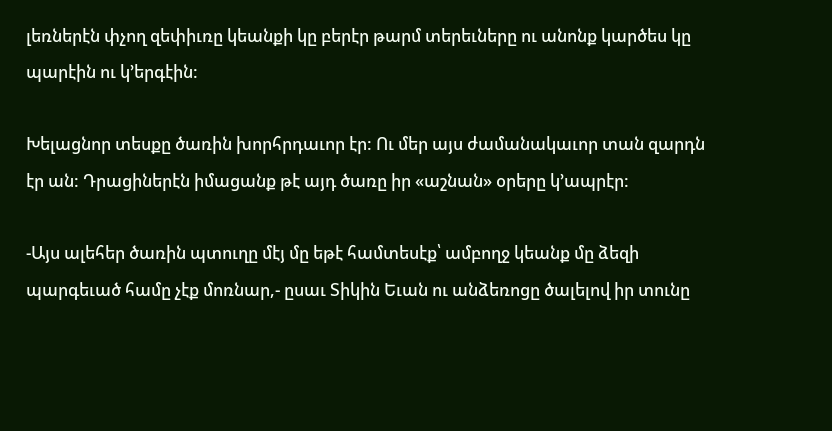լեռներէն փչող զեփիւռը կեանքի կը բերէր թարմ տերեւները ու անոնք կարծես կը պարէին ու կ՚երգէին:

Խելացնոր տեսքը ծառին խորհրդաւոր էր: Ու մեր այս ժամանակաւոր տան զարդն էր ան: Դրացիներէն իմացանք թէ այդ ծառը իր «աշնան» օրերը կ՚ապրէր:

-Այս ալեհեր ծառին պտուղը մէյ մը եթէ համտեսէք՝ ամբողջ կեանք մը ձեզի պարգեւած համը չէք մոռնար,- ըսաւ Տիկին Եւան ու անձեռոցը ծալելով իր տունը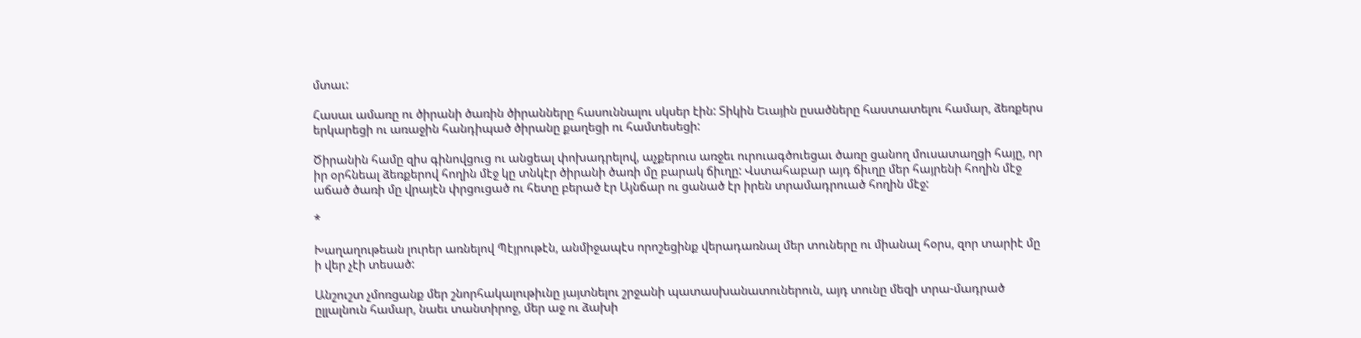մտաւ:

Հասաւ ամառը ու ծիրանի ծառին ծիրանները հասուննալու սկսեր էին: Տիկին Եւային ըսածները հաստատելու համար, ձեռքերս երկարեցի ու առաջին հանդիպած ծիրանը քաղեցի ու համտեսեցի:

Ծիրանին համը զիս գինովցուց ու անցեալ փոխադրելով, աչքերուս առջեւ ուրուագծուեցաւ ծառը ցանող մուսատաղցի հայը, որ իր օրհնեալ ձեռքերով հողին մէջ կը տնկէր ծիրանի ծառի մը բարակ ճիւղը: Վստահաբար այդ ճիւղը մեր հայրենի հողին մէջ աճած ծառի մը վրայէն փրցուցած ու հետը բերած էր Այնճար ու ցանած էր իրեն տրամադրուած հողին մէջ:

*

Խաղաղութեան լուրեր առնելով Պէյրութէն, անմիջապէս որոշեցինք վերադառնալ մեր տուները ու միանալ հօրս, զոր տարիէ մը ի վեր չէի տեսած:

Անշուշտ չմոռցանք մեր շնորհակալութիւնը յայտնելու շրջանի պատասխանատուներուն, այդ տունը մեզի տրա-մադրած ըլլալնուն համար, նաեւ տանտիրոջ, մեր աջ ու ձախի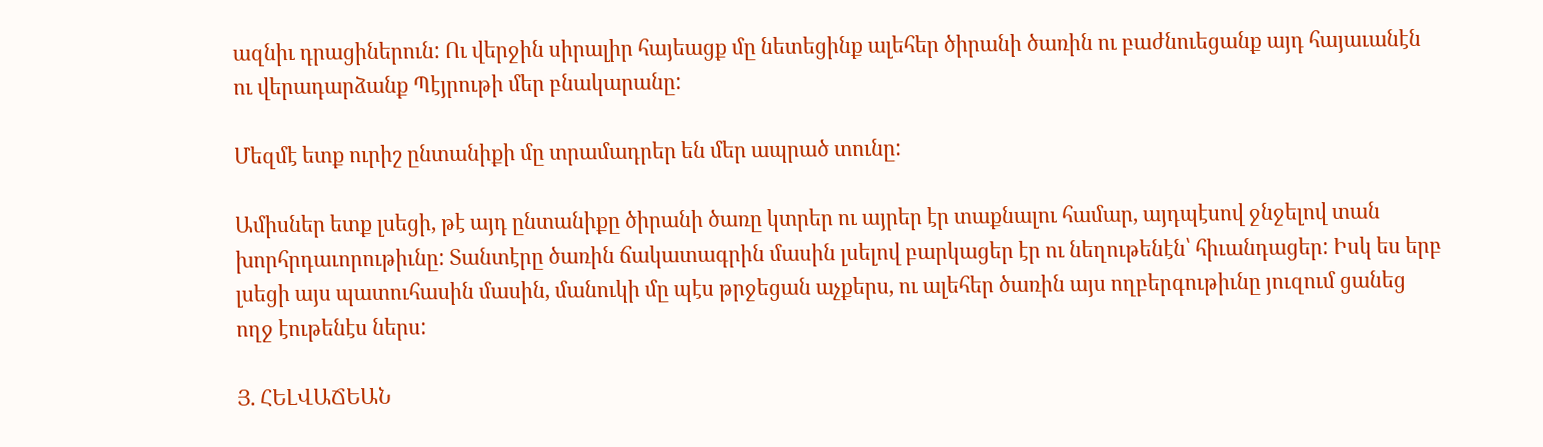ազնիւ դրացիներուն: Ու վերջին սիրալիր հայեացք մը նետեցինք ալեհեր ծիրանի ծառին ու բաժնուեցանք այդ հայաւանէն ու վերադարձանք Պէյրութի մեր բնակարանը:

Մեզմէ ետք ուրիշ ընտանիքի մը տրամադրեր են մեր ապրած տունը:

Ամիսներ ետք լսեցի, թէ այդ ընտանիքը ծիրանի ծառը կտրեր ու այրեր էր տաքնալու համար, այդպէսով ջնջելով տան խորհրդաւորութիւնը: Տանտէրը ծառին ճակատագրին մասին լսելով բարկացեր էր ու նեղութենէն՝ հիւանդացեր: Իսկ ես երբ լսեցի այս պատուհասին մասին, մանուկի մը պէս թրջեցան աչքերս, ու ալեհեր ծառին այս ողբերգութիւնը յուզում ցանեց ողջ էութենէս ներս:

Յ. ՀԵԼՎԱՃԵԱՆ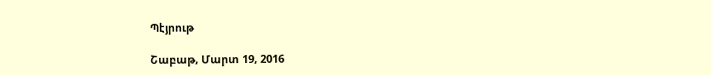Պէյրութ

Շաբաթ, Մարտ 19, 2016